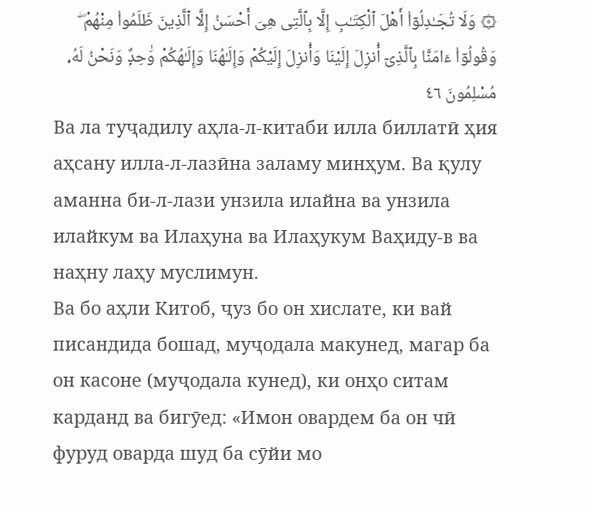۞ وَلَا تُجَـٰدِلُوٓا۟ أَهْلَ ٱلْكِتَـٰبِ إِلَّا بِٱلَّتِى هِىَ أَحْسَنُ إِلَّا ٱلَّذِينَ ظَلَمُوا۟ مِنْهُمْ ۖ وَقُولُوٓا۟ ءَامَنَّا بِٱلَّذِىٓ أُنزِلَ إِلَيْنَا وَأُنزِلَ إِلَيْكُمْ وَإِلَـٰهُنَا وَإِلَـٰهُكُمْ وَٰحِدٌۭ وَنَحْنُ لَهُۥ مُسْلِمُونَ ٤٦
Ва ла туҷадилу аҳла-л-китаби илла биллатӣ ҳия аҳсану илла-л-лазӣна заламу минҳум. Ва қулу аманна би-л-лази унзила илайна ва унзила илайкум ва Илаҳуна ва Илаҳукум Ваҳиду-в ва наҳну лаҳу муслимун.
Ва бо аҳли Китоб, ҷуз бо он хислате, ки вай писандида бошад, муҷодала макунед, магар ба он касоне (муҷодала кунед), ки онҳо ситам карданд ва бигӯед: «Имон овардем ба он чӣ фуруд оварда шуд ба сӯйи мо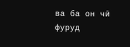ва ба он чӣ фуруд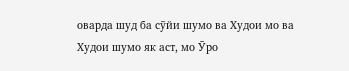оварда шуд ба сӯйи шумо ва Худои мо ва Худои шумо як аст, мо Ӯро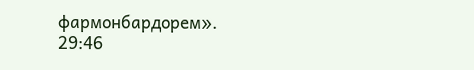фармонбардорем».
29:46